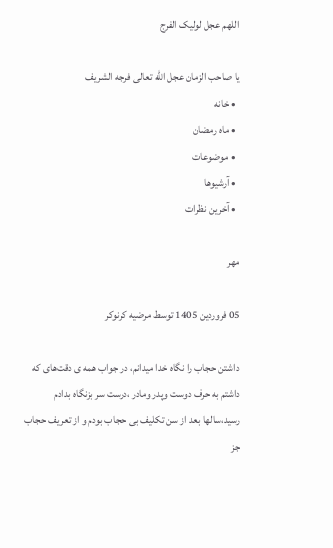اللهم عجل لولیک الفرج

یا صاحب الزمان عجل الله تعالی فرجه الشریف
  • خانه
  • ماه رمضان
  • موضوعات
  • آرشیوها
  • آخرین نظرات

مهر

05 فروردین 1405 توسط مرضیه کرنوکر

داشتن حجاب را نگاه خدا میدانم، در جواب همه ی دقت‌های که داشتم به حرف دوست وپدر ومادر ،درست سر بزنگاه بدادم رسید،سالها بعد از سن تکلیف بی حجاب بودم و از تعریف حجاب جز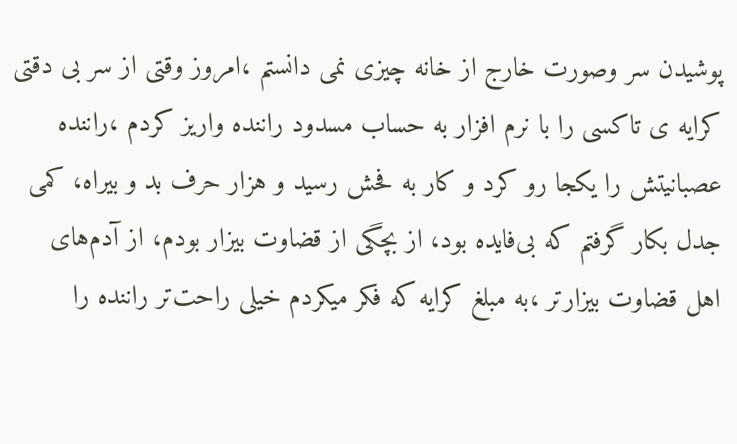پوشیدن سر وصورت خارج از خانه چیزی نمی دانستم ،امروز وقتی از سر بی دقتی کرایه ی تاکسی را با نرم افزار به حساب مسدود راننده واریز کردم ،راننده عصبانیتش را یکجا رو کرد و کار به فحش رسید و هزار حرف بد و بیراه، کمی جدل بکار گرفتم که بی‌فایده بود، از بچگی از قضاوت بیزار بودم، از آدم‌های اهل قضاوت بیزارتر ،به مبلغ کرایه که فکر میکردم خیلی راحت‌تر راننده را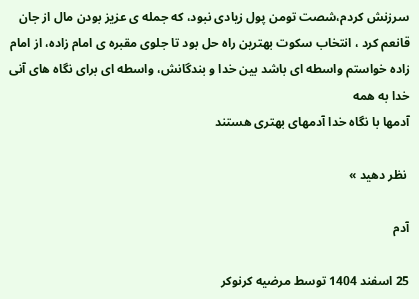سرزنش کردم،شصت تومن پول زیادی نبود، که جمله ی عزیز بودن مال از جان قانعم کرد ، انتخاب سکوت بهترین راه حل بود تا جلوی مقبره ی امام زاده، از امام زاده خواستم واسطه ای باشد بین خدا و بندگانش، واسطه ای برای نگاه های آنی خدا به همه
آدمها با نگاه خدا آدمهای بهتری هستند

 نظر دهید »

آدم

25 اسفند 1404 توسط مرضیه کرنوکر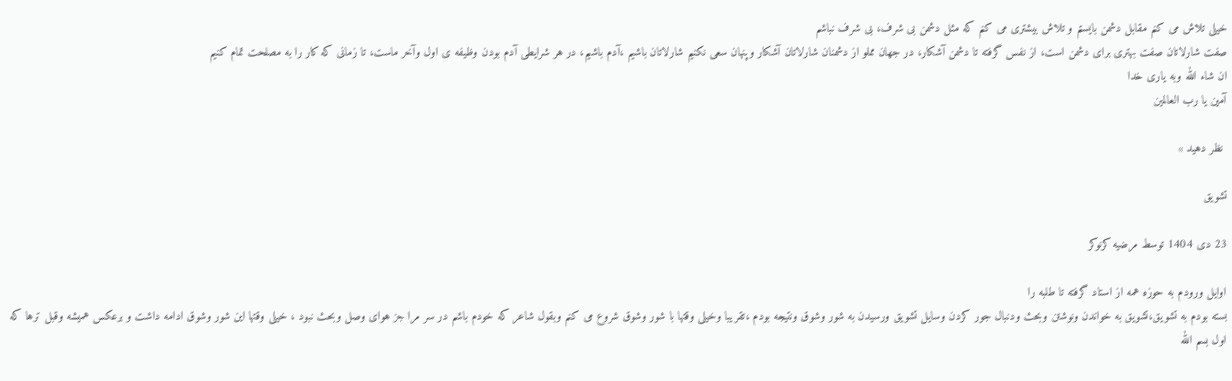خیلی تلاش می کنم مقابل دشمن بایستم و تلاش بیشتری می کنم که مثل دشمن بی شرف، بی شرف نباشم
صفت شارلاتان صفت بهتری برای دشمن است، از نفس گرفته تا دشمن آشکار، در جهان مملو از دشمنان شارلاتان آشکار وپنهان سعی نکنیم شارلاتان باشیم ،آدم باشیم، در هر شرایطی آدم بودن وظیفه ی اول وآخر ماست، تا زمانی که کار را به مصلحت تمام کنیم
ان شاء الله وبه یاری خدا
آمین یا رب العالمین

 نظر دهید »

تشویق

23 دی 1404 توسط مرضیه کرنوکر

اوایل ورودم به حوزه همه از استاد گرفته تا طلبه را
بسته بودم به تشویق،تشویق به خواندن ونوشتن وبحث ودنبال جور کردن وسایل تشویق ورسیدن به شور وشوق ونتیجه بودم ،تقریبا وخیلی وقتها با شور وشوق شروع می کنم وبقول شاعر که خودم باشم در سر مرا جز هوای وصل وبحث نبود ، خیلی وقتها این شور وشوق ادامه داشت و برعکس همیشه وقبل ترها که اول بسم الله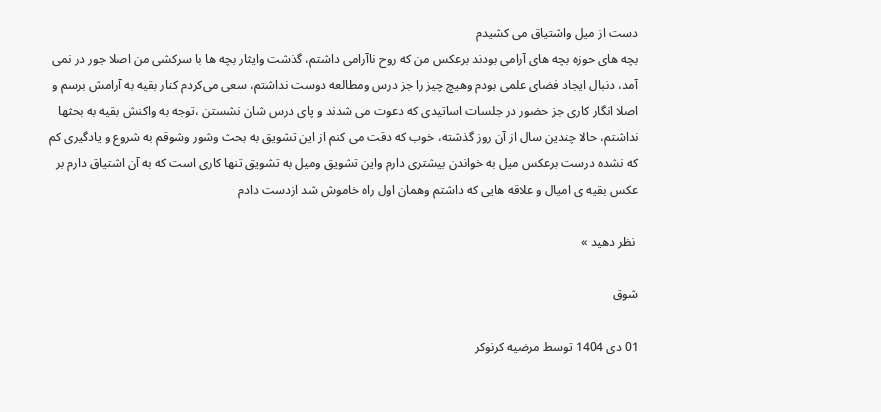دست از میل واشتیاق می کشیدم
بچه های حوزه بچه های آرامی بودند برعکس من که روح ناآرامی داشتم، گذشت وایثار بچه ها با سرکشی من اصلا جور در نمی آمد، دنبال ایجاد فضای علمی بودم وهیچ چیز را جز درس ومطالعه دوست نداشتم، سعی می‌کردم کنار بقیه به آرامش برسم و اصلا انگار کاری جز حضور در جلسات اساتیدی که دعوت می شدند و پای درس شان نشستن ،توجه به واکنش بقیه به بحثها نداشتم، حالا چندین سال از آن روز گذشته، خوب که دقت می کنم از این تشویق به بحث وشور وشوقم به شروع و یادگیری کم که نشده درست برعکس میل به خواندن بیشتری دارم واین تشویق ومیل به تشویق تنها کاری است که به آن اشتیاق دارم بر عکس بقیه ی امیال و علاقه هایی که داشتم وهمان اول راه خاموش شد ازدست دادم

 نظر دهید »

شوق

01 دی 1404 توسط مرضیه کرنوکر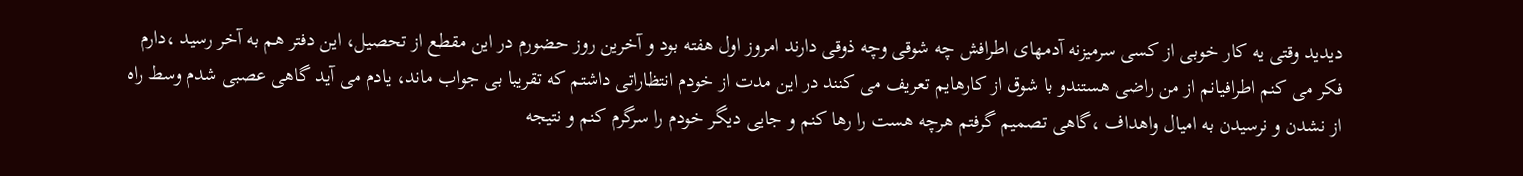دیدید وقتی یه کار خوبی از کسی سرمیزنه آدمهای اطرافش چه شوقی وچه ذوقی دارند امروز اول هفته بود و آخرین روز حضورم در این مقطع از تحصیل، این دفتر هم به آخر رسید ،دارم فکر می کنم اطرافیانم از من راضی هستندو با شوق از کارهایم تعریف می کنند در این مدت از خودم انتظاراتی داشتم که تقریبا بی جواب ماند، یادم می آید گاهی عصبی شدم وسط راه از نشدن و نرسیدن به امیال واهداف ،گاهی تصمیم گرفتم هرچه هست را رها کنم و جایی دیگر خودم را سرگرم کنم و نتیجه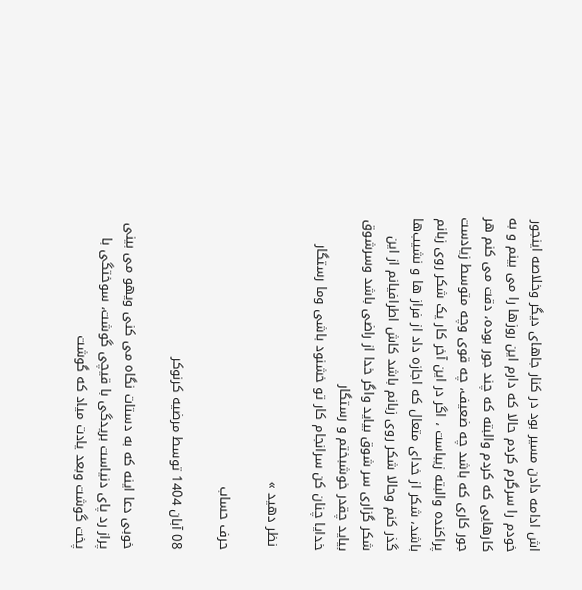اش ادامه دادن مسیر بود در کنار جاهای دیگر وخلاصه اینجور خودم را سرگرم کردم حالا که دارم این روزها را می بینم و به کارهایی که کردم والبته که چند جور بوده، دقت می کنم هر جور کاری که باشد چه ضعیف، چه قوی وچه متوسط زیادست پراکنده والبته زیباست ، اگر در این آخر کار یک شکر روی زبانم باشد، شکر از خدای متعال که اجازه داد از فراز ها و نشیب‌ها گذر کنم وحالا شکر روی زبانم باشد کاش اطرافیانم از این شکر گزاری سر شوق بیاید واگر خدا از راضی باشد وسرشوق بیاید چقدر خوشبختم و رستگار
خدایا چنان کن سرانجام کار تو خشنود باشی وما رستگار

 نظر دهید »

حرف حساب

08 آبان 1404 توسط مرضیه کرنوکر

خوبی دعا اینه که به دستات نگاه می کنی ویهو می بینی پراز رد پای دنیاست بریدگی با قیچی گوشت، سوختگی با پخت گوشت وبعد یادت میاد که گوشت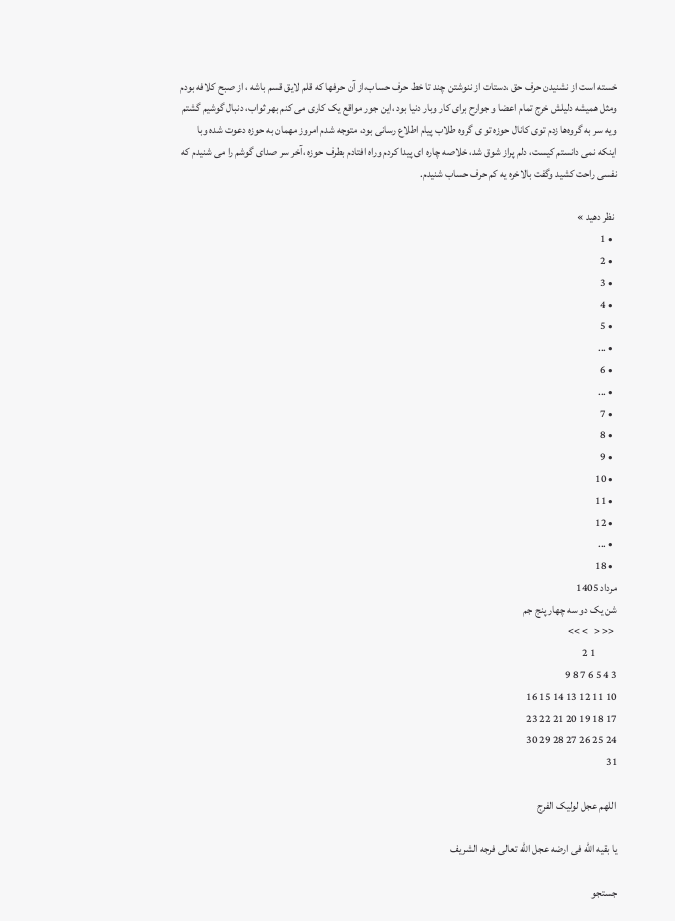خسته است از نشنیدن حرف حق ،دستات از ننوشتن چند تا خط حرف حساب،از آن حرفها که قلم لایق قسم باشه ، از صبح کلافه بودم ومثل همیشه دلیلش خرج تمام اعضا و جوارح برای کار وبار دنیا بود ،این جور مواقع یک کاری می کنم بهر ثواب، دنبال گوشیم گشتم ویه سر به گروه‌ها زدم توی کانال حوزه تو ی گروه طلاب پیام اطلاع رسانی بود، متوجه شدم امروز مهمان به حوزه دعوت شده وبا اینکه نمی دانستم کیست، دلم پراز ‌شوق شد، خلاصه چاره ای پیدا کردم وراه افتادم بطرف حوزه ،آخر سر صدای گوشم را می شنیدم که نفسی راحت کشید وگفت بالاخره یه کم حرف حساب شنیدم.

 نظر دهید »
  • 1
  • 2
  • 3
  • 4
  • 5
  • ...
  • 6
  • ...
  • 7
  • 8
  • 9
  • 10
  • 11
  • 12
  • ...
  • 18
مرداد 1405
شن یک دو سه چهار پنج جم
 << <   > >>
          1 2
3 4 5 6 7 8 9
10 11 12 13 14 15 16
17 18 19 20 21 22 23
24 25 26 27 28 29 30
31

اللهم عجل لولیک الفرج

یا بقیه الله فی ارضه عجل الله تعالی فرجه الشریف

جستجو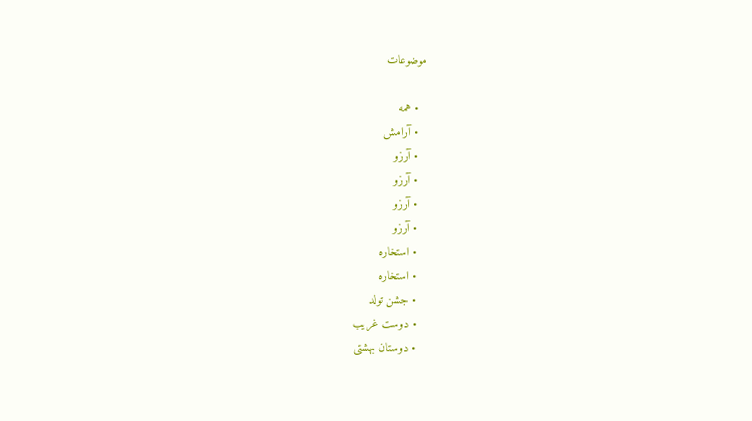موضوعات

  • همه
  • آرامش
  • آرزو
  • آرزو
  • آرزو
  • آرزو
  • استخاره
  • استخاره
  • جشن تولد
  • دوست غریب
  • دوستان بهشتی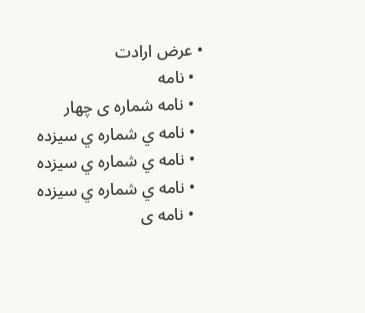• عرض ارادت
  • نامه
  • نامه شماره ی چه‍ار
  • نامه ي شماره ي سيزده
  • نامه ي شماره ي سيزده
  • نامه ي شماره ي سيزده
  • نامه ی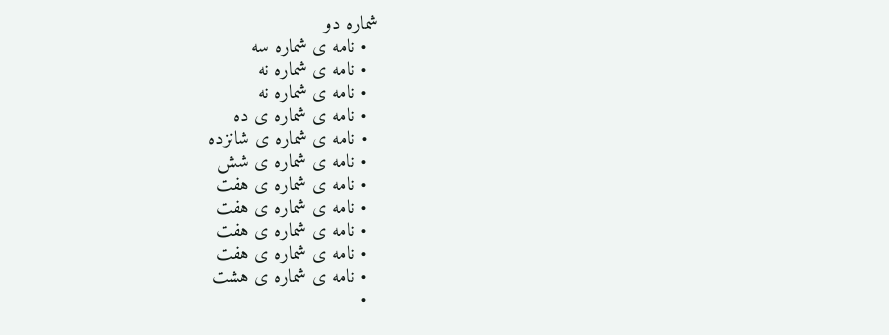شماره دو
  • نامه ی شماره سه
  • نامه ی شماره نه
  • نامه ی شماره نه
  • نامه ی شماره ی ده
  • نامه ی شماره ی شانزده
  • نامه ی شماره ی شش
  • نامه ی شماره ی هفت
  • نامه ی شماره ی هفت
  • نامه ی شماره ی هفت
  • نامه ی شماره ی هفت
  • نامه ی شماره ی ه‍شت
  •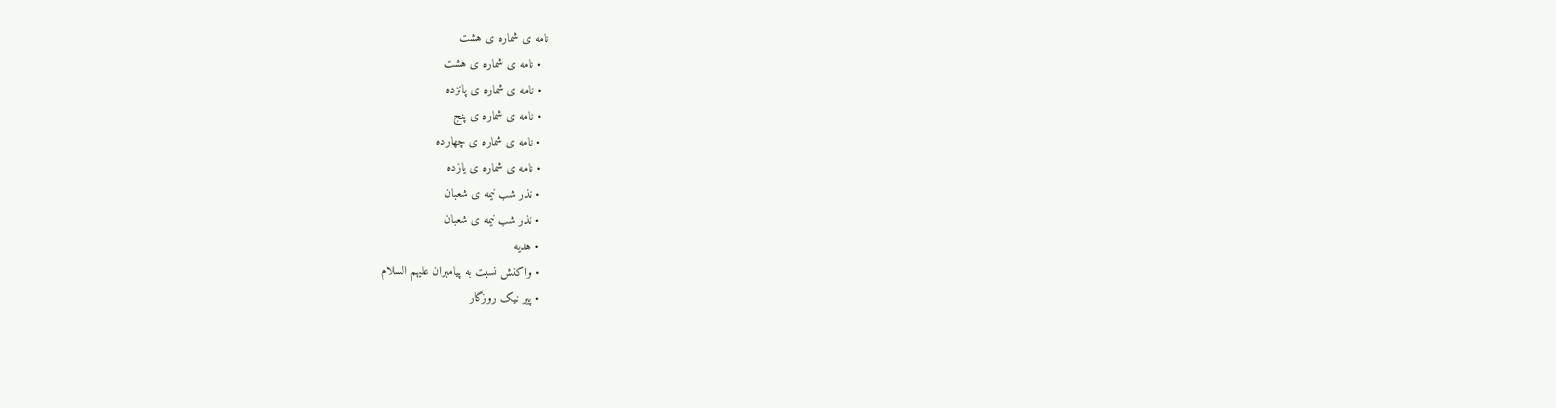نامه ی شماره ی ه‍شت
  • نامه ی شماره ی ه‍شت
  • نامه ی شماره ی پانزده
  • نامه ی شماره ی پنج
  • نامه ی شماره ی چهارده
  • نامه ی شماره ی یازده
  • نذر شب نیمه ی شعبان
  • نذر شب نیمه ی شعبان
  • هديه
  • واكنش نسبت به پيامبران عليهم السلام
  • پیر نیک روزگار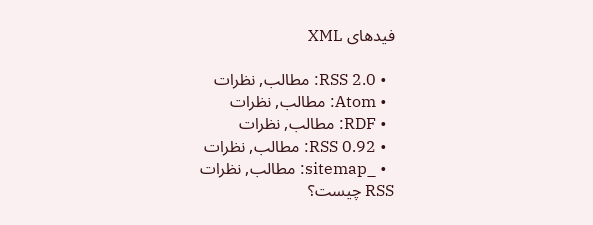فیدهای XML

  • RSS 2.0: مطالب, نظرات
  • Atom: مطالب, نظرات
  • RDF: مطالب, نظرات
  • RSS 0.92: مطالب, نظرات
  • _sitemap: مطالب, نظرات
RSS چیست؟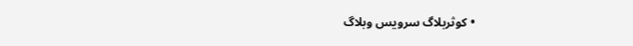• کوثربلاگ سرویس وبلاگ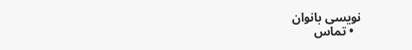نویسی بانوان
  • تماس